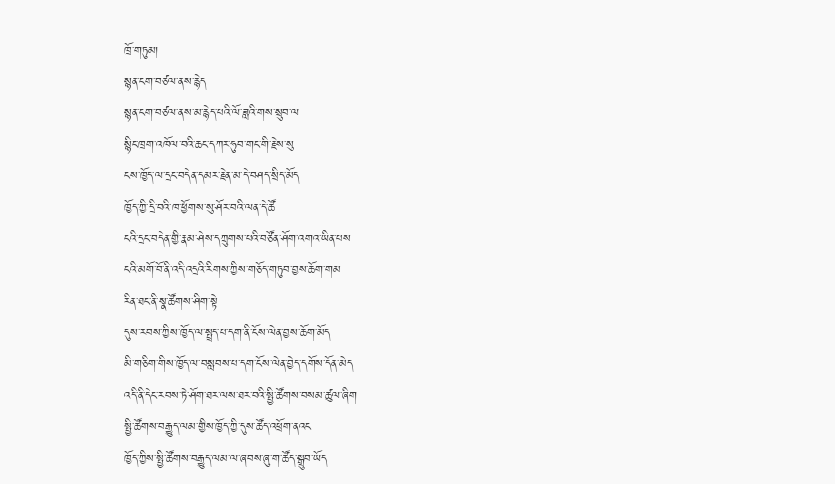ཁྲོ་གཏུམ།
སྙན་ངག་བཙལ་ནས་རྙེད
སྙན་ངག་བཙལ་ནས་མ་རྙེད་པའི་ལོ་ཟླའི་གས་སྲུབ་ལ
སྙིང་ཁྲག་འཁོལ་བའི་ཆང་དཀར་ཧུབ་གང་གི་རྗེས་སུ
ངས་ཁྱོད་ལ་དྲང་བདེན་དམར་རྗེན་མ་དེ་བཤད་སྲིད་མོད
ཁྱོད་ཀྱི་དྲི་བའི་ཁ་ཕྱོགས་སུ་ཤོར་བའི་ལན་དེ་ཚོ
ངའི་དྲང་བདེན་གྱི་རྣམ་ཤེས་དཀྲུགས་པའི་བཙོན་ཤོག་འགའ་ཡིན་པས
ངའི་མགོ་བོ་ནི་འདི་འདྲའི་རིགས་ཀྱིས་གཅོད་གཏུབ་བྱས་ཆོག་གམ
རིན་ཐང་ནི་སྣ་ཚོགས་ཤིག་སྟེ
དུས་རབས་ཀྱིས་ཁྱོད་ལ་སྤྲད་པ་དག་ནི་ངོས་ལེན་བྱས་ཆོག་མོད
མི་གཅིག་གིས་ཁྱོད་ལ་བསླབས་པ་དག་ངོས་ལེན་བྱེད་དགོས་དོན་མེད
འདི་ནི་དེང་རབས་ཏེ་ཤོག་ཐར་ལས་ཐར་བའི་སྤྱི་ཚོགས་བསམ་ཚུལ་ཞིག
སྤྱི་ཚོགས་བརྒྱུད་ལམ་གྱིས་ཁྱོད་ཀྱི་དུས་ཚོད་འཕྲོག་ནའང
ཁྱོད་ཀྱིས་སྤྱི་ཚོགས་བརྒྱུད་ལམ་ལ་ཞབས་ཞུ་ག་ཚོད་སྒྲུབ་ཡོད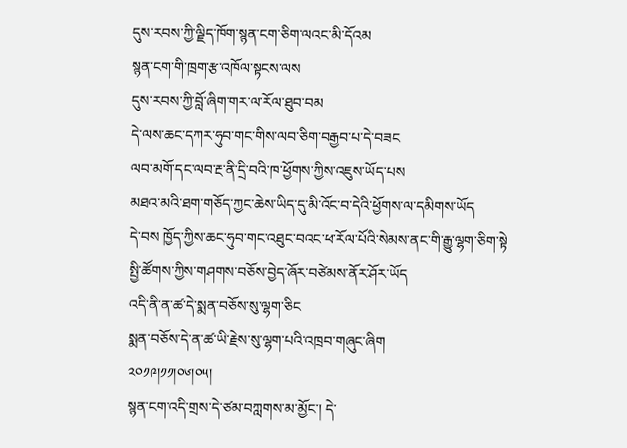དུས་རབས་ཀྱི་ལྗིད་ཁོག་སྙན་ངག་ཅིག་ལའང་མི་དོའམ
སྙན་ངག་གི་ཁྲག་རྩ་འཁོལ་སྟངས་ལས
དུས་རབས་ཀྱི་བློ་ཞིག་གར་ལ་རོལ་ཐུབ་བམ
དེ་ལས་ཆང་དཀར་ཧུབ་གང་གིས་ལབ་ཅིག་བརྒྱབ་པ་དེ་བཟང
ལབ་མགོ་དང་ལབ་རྔ་ནི་དྲི་བའི་ཁ་ཕྱོགས་ཀྱིས་འཇུས་ཡོད་པས
མཐའ་མའི་ཐག་གཅོད་ཀྱང་ཆེས་ཡིད་དུ་མི་འོང་བ་དེའི་ཕྱོགས་ལ་དམིགས་ཡོད
དེ་བས ཁྱོད་ཀྱིས་ཆང་ཧུབ་གང་འཐུང་བའང་ཕ་རོལ་པོའི་སེམས་ནང་གི་རྒྱུ་ལྷག་ཅིག་སྟེ
སྤྱི་ཚོགས་ཀྱིས་གཤགས་བཅོས་བྱེད་ཞོར་བཙེམས་ནོར་ཤོར་ཡོད
འདི་ནི་ན་ཚ་དེ་སྨན་བཅོས་སུ་ལྷག་ཅིང
སྨན་བཅོས་དེ་ན་ཚ་ཡི་རྗེས་སུ་ལྷག་པའི་འཁྲབ་གཞུང་ཞིག
༢༠༡༩།༡༡།༠༦།༠༥།
སྙན་ངག་འདི་གྲས་དེ་ཙམ་བཀླགས་མ་མྱོང་། དེ་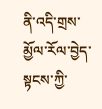ནི་འདི་གྲས་མྱོལ་རོལ་བྱེད་སྟངས་ཀྱི་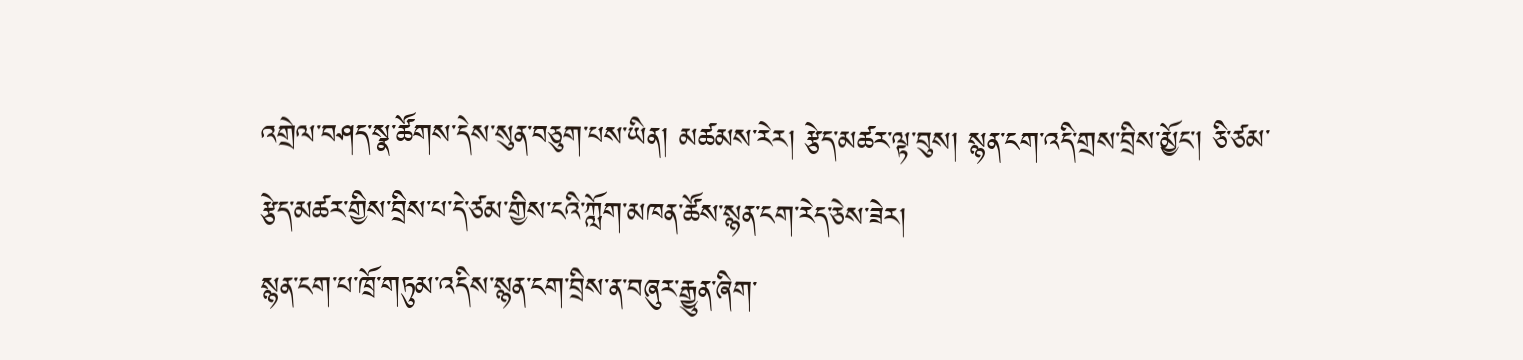འགྲེལ་བཤད་སྣ་ཚོགས་དེས་སུན་བཅུག་པས་ཡིན། མཚམས་རེར། རྩེད་མཚར་ལྟ་བུས། སྙན་ངག་འདི་གྲས་བྲིས་མྱོང་། ཅི་ཙམ་རྩེད་མཚར་གྱིས་བྲིས་པ་དེ་ཙམ་གྱིས་ངའི་ཀློག་མཁན་ཚོས་སྙན་ངག་རེད་ཅེས་ཟེར།
སྙན་ངག་པ་ཁྲོ་གཏུམ་འདིས་སྙན་ངག་བྲིས་ན་བཞུར་རྒྱུན་ཞིག་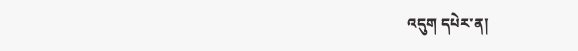འདུག དཔེར་ན།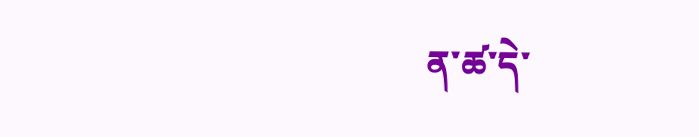ན་ཚ་དེ་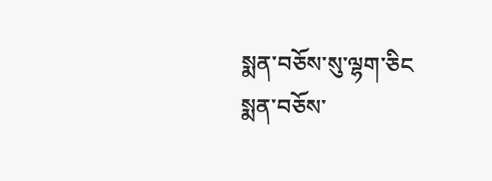སྨན་བཅོས་སུ་ལྷག་ཅིང
སྨན་བཅོས་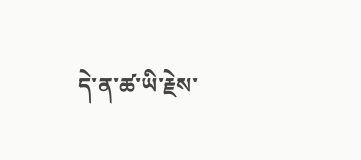དེ་ན་ཚ་ཡི་རྗེས་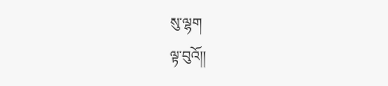སུ་ལྷག
ལྟ་བུའོ།།